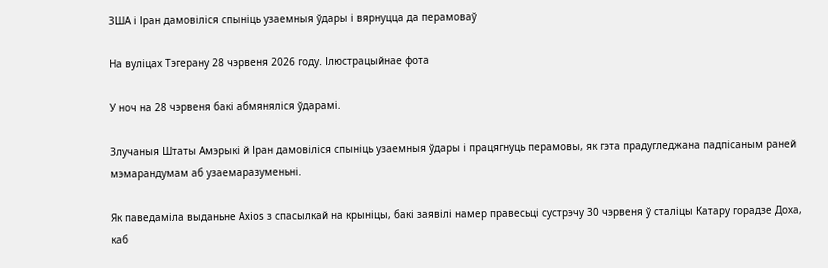ЗША і Іран дамовіліся спыніць узаемныя ўдары і вярнуцца да перамоваў

На вуліцах Тэгерану 28 чэрвеня 2026 году. Ілюстрацыйнае фота

У ноч на 28 чэрвеня бакі абмяняліся ўдарамі.

Злучаныя Штаты Амэрыкі й Іран дамовіліся спыніць узаемныя ўдары і працягнуць перамовы, як гэта прадугледжана падпісаным раней мэмарандумам аб узаемаразуменьні.

Як паведаміла выданьне Axios з спасылкай на крыніцы, бакі заявілі намер правесьці сустрэчу 30 чэрвеня ў сталіцы Катару горадзе Доха, каб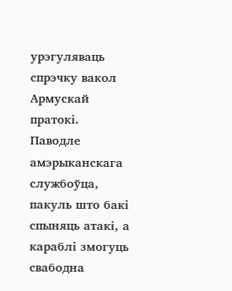урэгуляваць спрэчку вакол Армускай пратокі. Паводле амэрыканскага службоўца, пакуль што бакі спыняць атакі, а караблі змогуць свабодна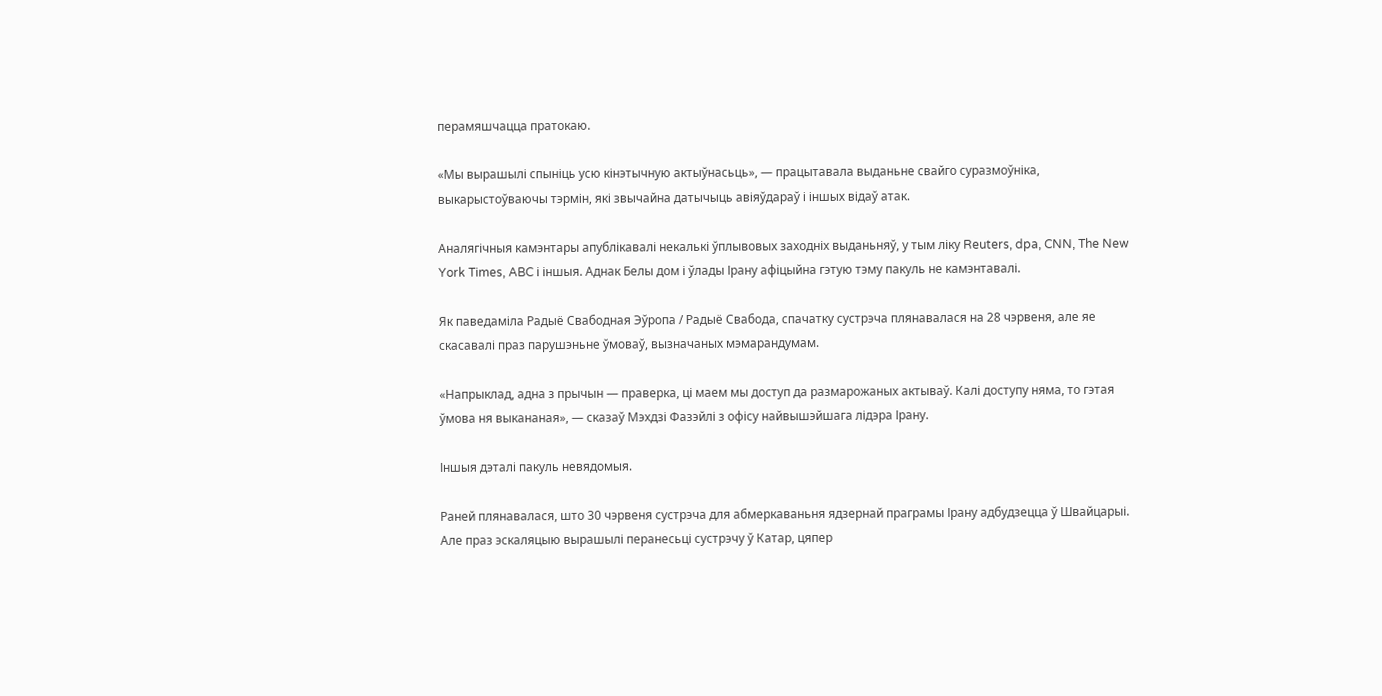перамяшчацца пратокаю.

«Мы вырашылі спыніць усю кінэтычную актыўнасьць», — працытавала выданьне свайго суразмоўніка, выкарыстоўваючы тэрмін, які звычайна датычыць авіяўдараў і іншых відаў атак.

Аналягічныя камэнтары апублікавалі некалькі ўплывовых заходніх выданьняў, у тым ліку Reuters, dpa, CNN, The New York Times, ABC і іншыя. Аднак Белы дом і ўлады Ірану афіцыйна гэтую тэму пакуль не камэнтавалі.

Як паведаміла Радыё Свабодная Эўропа / Радыё Свабода, спачатку сустрэча плянавалася на 28 чэрвеня, але яе скасавалі праз парушэньне ўмоваў, вызначаных мэмарандумам.

«Напрыклад, адна з прычын — праверка, ці маем мы доступ да размарожаных актываў. Калі доступу няма, то гэтая ўмова ня выкананая», — сказаў Мэхдзі Фазэйлі з офісу найвышэйшага лідэра Ірану.

Іншыя дэталі пакуль невядомыя.

Раней плянавалася, што 30 чэрвеня сустрэча для абмеркаваньня ядзернай праграмы Ірану адбудзецца ў Швайцарыі. Але праз эскаляцыю вырашылі перанесьці сустрэчу ў Катар, цяпер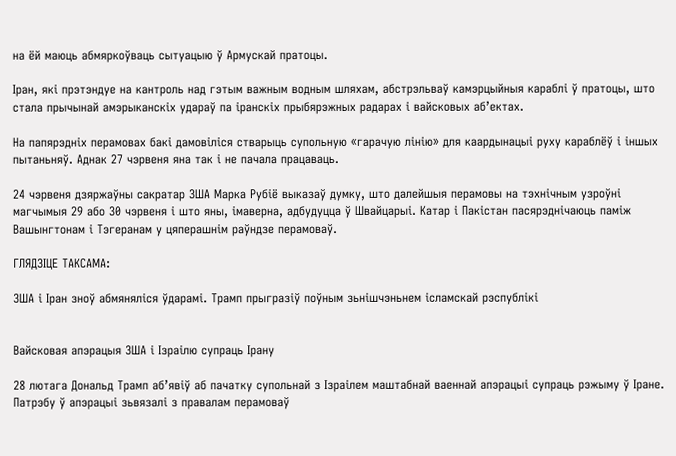на ёй маюць абмяркоўваць сытуацыю ў Армускай пратоцы.

Іран, які прэтэндуе на кантроль над гэтым важным водным шляхам, абстрэльваў камэрцыйныя караблі ў пратоцы, што стала прычынай амэрыканскіх удараў па іранскіх прыбярэжных радарах і вайсковых аб’ектах.

На папярэдніх перамовах бакі дамовіліся стварыць супольную «гарачую лінію» для каардынацыі руху караблёў і іншых пытаньняў. Аднак 27 чэрвеня яна так і не пачала працаваць.

24 чэрвеня дзяржаўны сакратар ЗША Марка Рубіё выказаў думку, што далейшыя перамовы на тэхнічным узроўні магчымыя 29 або 30 чэрвеня і што яны, імаверна, адбудуцца ў Швайцарыі. Катар і Пакістан пасярэднічаюць паміж Вашынгтонам і Тэгеранам у цяперашнім раўндзе перамоваў.

ГЛЯДЗІЦЕ ТАКСАМА:

ЗША і Іран зноў абмяняліся ўдарамі. Трамп прыгразіў поўным зьнішчэньнем ісламскай рэспублікі


Вайсковая апэрацыя ЗША і Ізраілю супраць Ірану

28 лютага Дональд Трамп аб’явіў аб пачатку супольнай з Ізраілем маштабнай ваеннай апэрацыі супраць рэжыму ў Іране. Патрэбу ў апэрацыі зьвязалі з правалам перамоваў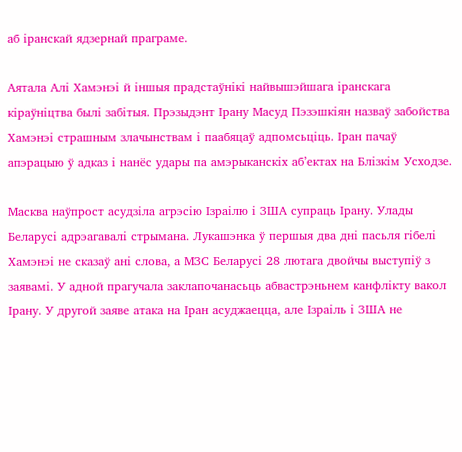аб іранскай ядзернай праграме.

Аятала Алі Хамэнэі й іншыя прадстаўнікі найвышэйшага іранскага кіраўніцтва былі забітыя. Прэзыдэнт Ірану Масуд Пэзэшкіян назваў забойства Хамэнэі страшным злачынствам і паабяцаў адпомсьціць. Іран пачаў апэрацыю ў адказ і нанёс удары па амэрыканскіх аб’ектах на Блізкім Усходзе.

Масква наўпрост асудзіла агрэсію Ізраілю і ЗША супраць Ірану. Улады Беларусі адрэагавалі стрымана. Лукашэнка ў першыя два дні пасьля гібелі Хамэнэі не сказаў ані слова, а МЗС Беларусі 28 лютага двойчы выступіў з заявамі. У адной прагучала заклапочанасьць абвастрэньнем канфлікту вакол Ірану. У другой заяве атака на Іран асуджаецца, але Ізраіль і ЗША не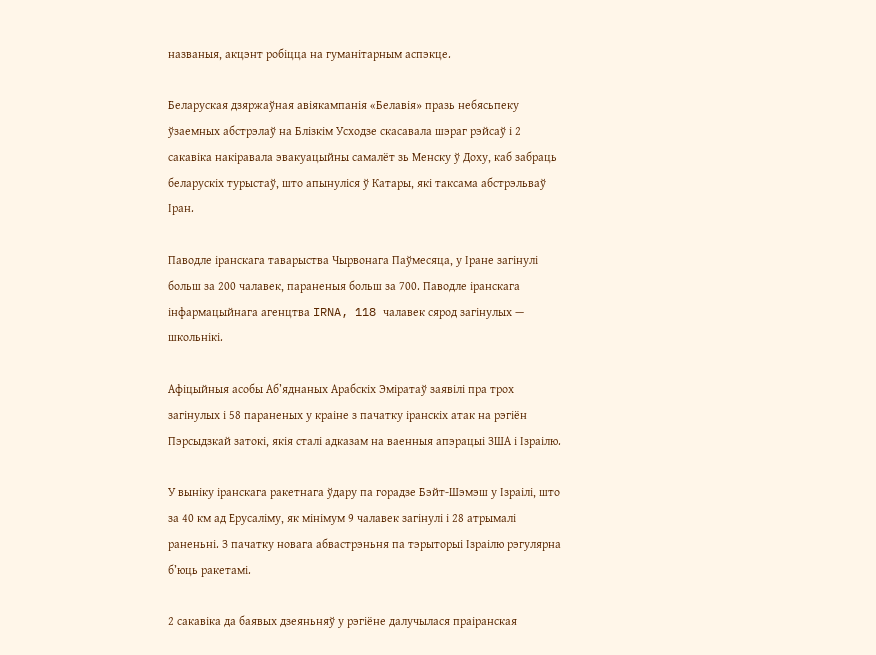названыя, акцэнт робіцца на гуманітарным аспэкце.

Беларуская дзяржаўная авіякампанія «Белавія» празь небясьпеку ўзаемных абстрэлаў на Блізкім Усходзе скасавала шэраг рэйсаў і 2 сакавіка накіравала эвакуацыйны самалёт зь Менску ў Доху, каб забраць беларускіх турыстаў, што апынуліся ў Катары, які таксама абстрэльваў Іран.

Паводле іранскага таварыства Чырвонага Паўмесяца, у Іране загінулі больш за 200 чалавек, параненыя больш за 700. Паводле іранскага інфармацыйнага агенцтва IRNA, 118 чалавек сярод загінулых — школьнікі.

Афіцыйныя асобы Аб’яднаных Арабскіх Эміратаў заявілі пра трох загінулых і 58 параненых у краіне з пачатку іранскіх атак на рэгіён Пэрсыдзкай затокі, якія сталі адказам на ваенныя апэрацыі ЗША і Ізраілю.

У выніку іранскага ракетнага ўдару па горадзе Бэйт-Шэмэш у Ізраілі, што за 40 км ад Ерусаліму, як мінімум 9 чалавек загінулі і 28 атрымалі раненьні. З пачатку новага абвастрэньня па тэрыторыі Ізраілю рэгулярна б’юць ракетамі.

2 сакавіка да баявых дзеяньняў у рэгіёне далучылася праіранская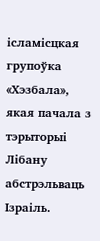ісламісцкая групоўка «Хэзбала», якая пачала з тэрыторыі Лібану абстрэльваць Ізраіль.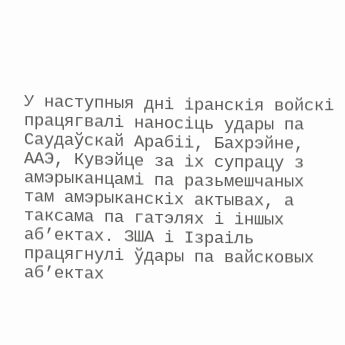У наступныя дні іранскія войскі працягвалі наносіць удары па Саудаўскай Арабіі, Бахрэйне, ААЭ, Кувэйце за іх супрацу з амэрыканцамі па разьмешчаных там амэрыканскіх актывах, а таксама па гатэлях і іншых аб’ектах. ЗША і Ізраіль працягнулі ўдары па вайсковых аб’ектах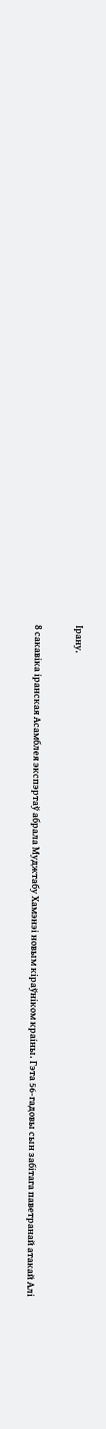Ірану.

8 сакавіка іранская Асамблея экспэртаў абрала Муджтабу Хамэнэі новым кіраўніком краіны. Гэта 56-гадовы сын забітага паветранай атакай Алі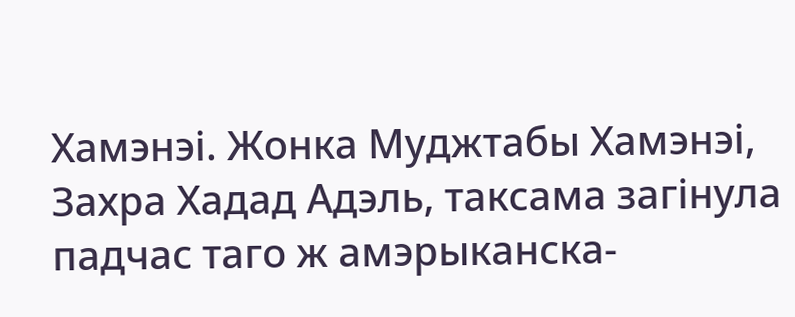Хамэнэі. Жонка Муджтабы Хамэнэі, Захра Хадад Адэль, таксама загінула падчас таго ж амэрыканска-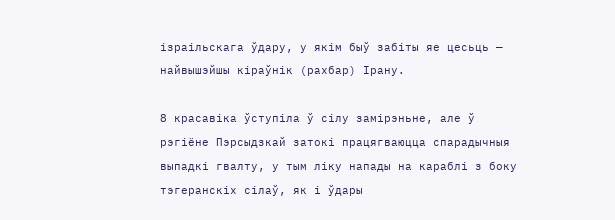ізраільскага ўдару, у якім быў забіты яе цесьць — найвышэйшы кіраўнік (рахбар) Ірану.

8 красавіка ўступіла ў сілу замірэньне, але ў рэгіёне Пэрсыдзкай затокі працягваюцца спарадычныя выпадкі гвалту, у тым ліку напады на караблі з боку тэгеранскіх сілаў, як і ўдары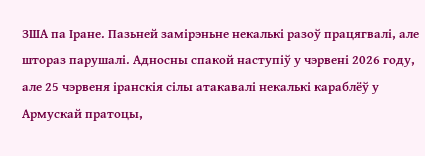ЗША па Іране. Пазьней замірэньне некалькі разоў працягвалі, але штораз парушалі. Адносны спакой наступіў у чэрвені 2026 году, але 25 чэрвеня іранскія сілы атакавалі некалькі караблёў у Армускай пратоцы,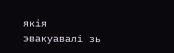якія эвакуавалі зь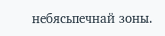небясьпечнай зоны.